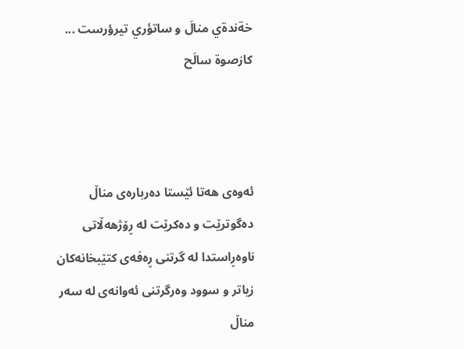خةندةي منالَ و ساتؤري تيرؤرست ... كازصوة سالَح



ئه‌وه‌ی هه‌تا ئێستا ده‌رباره‌ی مناڵ ده‌گوترێت و ده‌كرێت له ڕۆژهه‌ڵاتی ناوه‌ڕاستدا له گرتنی ڕه‌فه‌ی كتێبخانه‌كان زیاتر و سوود وه‌رگرتنی ئه‌وانه‌ی له سه‌ر مناڵ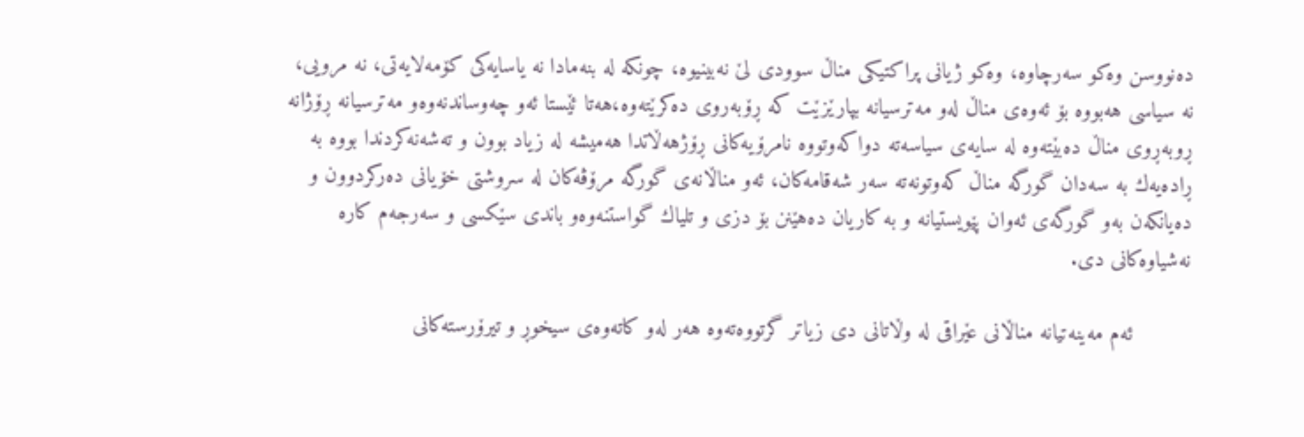ده‌نووسن وه‌كو سه‌رچاوه، وه‌كو ژیانی پراكتیكی مناڵ سوودی لێ نه‌بینیوه، چونكه له بنه‌مادا نه یاسایه‌کی كۆمه‌لایه‌تی، نه مرویی، نه سیاسی هه‌بووه بۆ ئه‌وه‌ی مناڵ له‌و مه‌ترسیانه بپارێزێت كه ڕۆبه‌روی ده‌كرێته‌وه،هه‌تا ئێستا ئه‌و چه‌وساندنه‌وه‌و مه‌ترسیانه ڕۆژانه ڕوبه‌ڕوی مناڵ ده‌بێته‌وه له سایه‌ی سیاسه‌ته دواكه‌وتووه نامرۆیه‌كانی ڕۆژهه‌ڵاتدا هه‌میشه له زیاد بوون و ته‌شه‌نه‌كردندا بووه به ڕاده‌یه‌ك به سه‌دان گورگه مناڵ كه‌وتونه‌ته سه‌ر شه‌قامه‌كان، ئه‌و مناڵانه‌ی گورگه مرۆڤه‌كان له سروشتی خۆیانی ده‌ركردوون و ده‌یانكه‌ن به‌و گورگه‌ی ئه‌وان پێویستیانه و به كاریان ده‌هێنن بۆ دزی و تلیاك گواستنه‌وه‌و باندی سێكسی و سه‌رجه‌م كاره نه‌شیاوه‌كانی دی.

         ئه‌م مه‌ینه‌تیانه مناڵانی عێراقی له وڵاتانی دی زیاتر گرتووه‌ته‌وه هه‌ر له‌و كاته‌وه‌‌ی سیخوڕ و تیرۆرسته‌كانی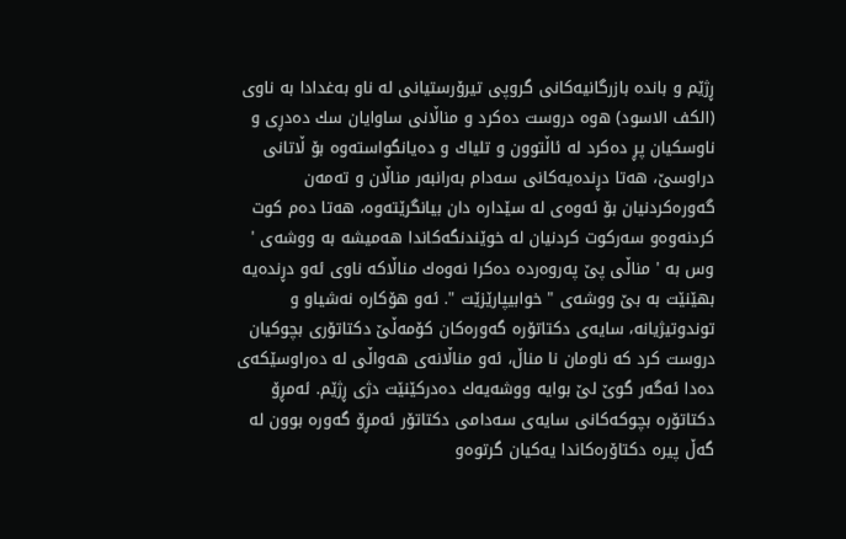ڕژێم و بانده بازرگانیه‌كانی گروپی تیرۆرستیانی له ناو به‌غدادا به ناوی (الكف الاسود) ه‌وه دروست ده‌كرد و مناڵانی ساوایان سك ده‌دڕی و ناوسكیان پڕ ده‌كرد له ئاڵتوون و تلیاك و ده‌یانگواسته‌وه بۆ ڵاتانی دراوسێ، هه‌تا دڕنده‌یه‌كانی سه‌دام به‌رانبه‌ر مناڵان و ته‌مه‌ن گه‌وره‌كردنیان بۆ ئه‌وه‌ی له سێداره دان بیانگرێته‌وه، هه‌تا ده‌م كوت كردنه‌وه‌و سه‌ركوت كردنیان له خوێندنگه‌كاندا هه‌میشه به ووشه‌ی ' وس به ' مناڵی پێ په‌روه‌رده ده‌كرا نه‌وه‌ك مناڵاكه ناوی ئه‌و دڕنده‌یه بهێنێت به بێ ووشه‌ی " خوابیپارێزێت ". ئه‌و هۆكاره نه‌شیاو و توندوتیژیانه، سایه‌ی دكتاتۆره گه‌وره‌كان كۆمه‌ڵێ دكتاتۆری بچوكیان دروست كرد كه ناومان نا مناڵ، ئه‌و مناڵانه‌ی هه‌واڵی له ده‌راوسێكه‌ی ده‌دا ئه‌گه‌ر گوێ لێ بوایه ووشه‌یه‌ك ده‌د‌ركێنێت دژی ڕژێم. ئه‌مڕۆ دكتاتۆره‌ بچوكه‌كانی سایه‌ی سه‌دامی دكتاتۆر ئه‌مڕۆ گه‌وره بوون له گه‌ڵ پیره دكتاۆره‌كاندا یه‌كیان گرتوه‌و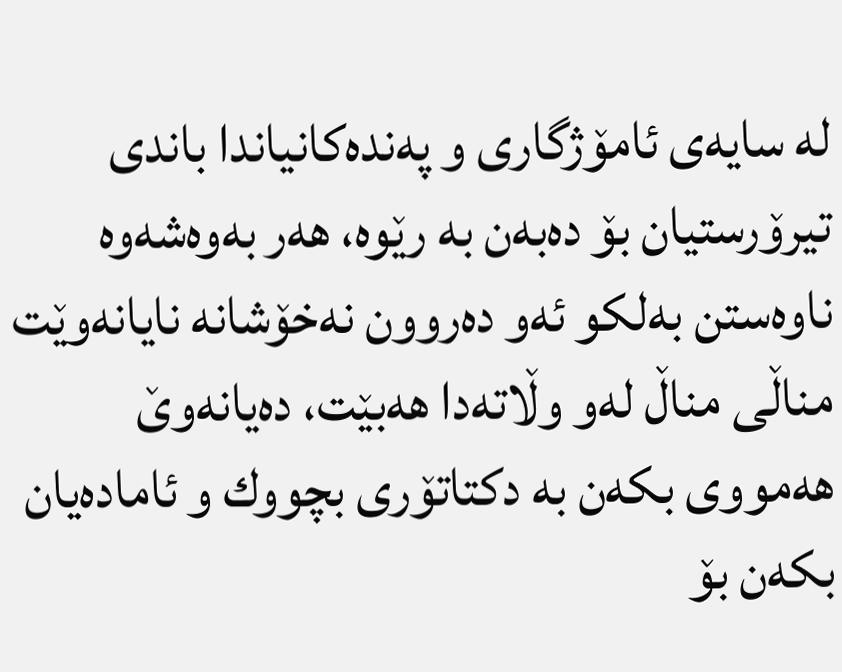له سایه‌ی ئامۆژگاری و په‌نده‌كانیاندا باندی تیرۆرستیان بۆ ده‌به‌ن به رێوه، هه‌ر به‌وه‌شه‌وه ناوه‌ستن به‌لكو ئه‌و ده‌روون نه‌خۆشانه نایانه‌وێت مناڵی مناڵ له‌و وڵاته‌دا هه‌بێت، ده‌یانه‌وێ هه‌مووی بكه‌ن به دكتاتۆری بچووك و ئاماده‌یان بكه‌ن بۆ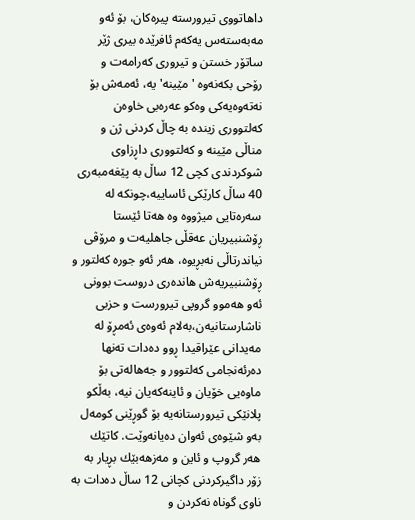داهاتووی تیرورسته پیره‌كان، بۆ ئه‌و مه‌به‌سته‌س یه‌كه‌م ئافرێده بیری ژێر ساتۆر خستن و تیروری كه‌رامه‌ت و رۆحی بكه‌نه‌وه ' مێینه‌' یه، ئه‌مه‌ش بۆ نه‌ته‌وه‌یه‌كی وه‌كو عه‌ره‌بی خاوه‌ن كه‌لتووری زینده به چاڵ كردنی ژن و مناڵی مێینه و كه‌لتووری داڕزاوی شوكردندی كچی 12 ساڵ به پێغه‌مبه‌ری 40 ساڵ كارێكی ئاساییه،چونكه له سه‌ره‌تایی میژووه وه هه‌تا ئێستا ڕۆشنبیریان عه‌قڵی جاهلیه‌ت و مرۆڤی نیاندرتاڵی نه‌بڕیوه، هه‌ر ئه‌و جوره كه‌لتور و ڕۆشنبیریه‌ش هانده‌ری دروست بوونی ئه‌و هه‌موو گروپی تیرورست و حزبی ناشارستانیه‌ن،به‌لام ئه‌وه‌ی ئه‌مڕۆ له مه‌یدانی عێراقیدا ڕوو ده‌دات ته‌نها ده‌رئه‌نجامی كه‌لتوور و جه‌هاله‌تی بۆ ماوه‌یی خۆیان و ئاینه‌كه‌یان نیه، به‌ڵكو پلانێكی تیرورستانه‌یه بۆ گوڕێنی كومه‌ل به‌و شێوه‌ی ئه‌وان ده‌یانه‌وێت. كاتێك هه‌ر گروپ و ئاین و مه‌زهه‌بێك بڕیار به زۆر داگیركردنی كچانی 12 ساڵ ده‌دات به ناوی گوناه نه‌كردن و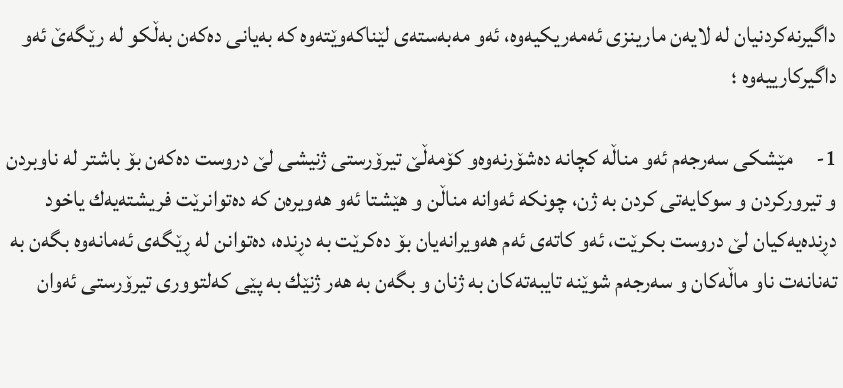داگیرنه‌كردنیان له لایه‌ن مارینزی ئه‌مه‌ریكیه‌وه، ئه‌و مه‌به‌سته‌ی لێناكه‌وێته‌وه كه به‌یانی ده‌كه‌ن به‌ڵكو له رێگه‌ێ ئه‌و داگیركارییه‌وه ؛

1-     مێشكی سه‌رجه‌م ئه‌و مناڵه كچانه ده‌شۆرنه‌وه‌و كۆمه‌ڵێ تیرۆرستی ژنیشی لێ دروست ده‌که‌ن بۆ باشتر له ناوبردن و تیروركردن و سوكایه‌تی كردن به ژن، چونكه ئه‌وانه مناڵن و هێشتا ئه‌و هه‌ویره‌ن كه ده‌توانرێت فریشته‌یه‌ك یاخود دڕنده‌یه‌كیان لێ دروست بكرێت، ئه‌و كاته‌ی ئه‌م هه‌ویرانه‌یان بۆ ده‌كرێت به دڕنده، ده‌توانن له ڕێگه‌ی ئه‌مانه‌وه بگه‌ن به ته‌نانه‌ت ناو ماڵه‌كان و سه‌رجه‌م شوێنه تایبه‌ته‌كان به ژنان و بگه‌‌ن به هه‌ر ژنێك به پێی كه‌لتووری تیرۆرستی ئه‌وان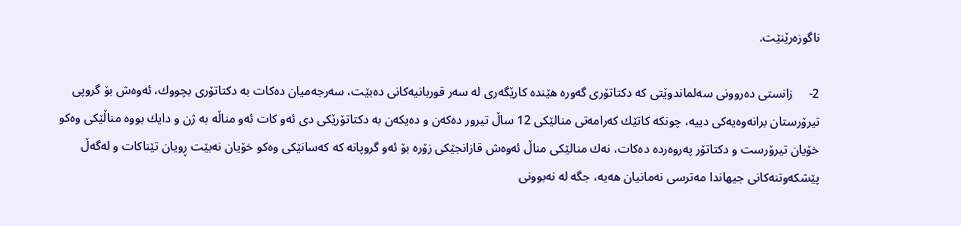ناگوزه‌رێنێت.

2-     زانستی ده‌روونی سه‌لماندوێتی كه دكتاتۆری گه‌وره هێنده كارێگه‌ری له سه‌ر قوربانیه‌كانی ده‌بێت، سه‌رجه‌میان ده‌كات به دكتاتۆری بچووك، ئه‌وه‌ش بۆ گروپی تیرۆرستان برانه‌وه‌یه‌كی دییه، چونكه كاتێك كه‌رامه‌تی منالێكی 12 ساڵ تیرور ده‌كه‌ن و ده‌یكه‌‌ن به دكتاتۆرێكی دی ئه‌و كات ئه‌و مناڵه به ژن و دایك بووه مناڵێكی وه‌كو خۆیان تیرۆرست و دكتاتۆر په‌روه‌رده ده‌كات، نه‌ك منالێكی مناڵ ئه‌وه‌ش قازانجێكی زۆره بۆ ئه‌و گروپانه كه كه‌سانێكی وه‌كو خۆیان نه‌بێت ڕویان تێناكات و له‌گه‌‌ڵ پێشكه‌وتنه‌كانی جیهاندا مه‌ترسی نه‌مانیان هه‌یه، جگه له نه‌بوونی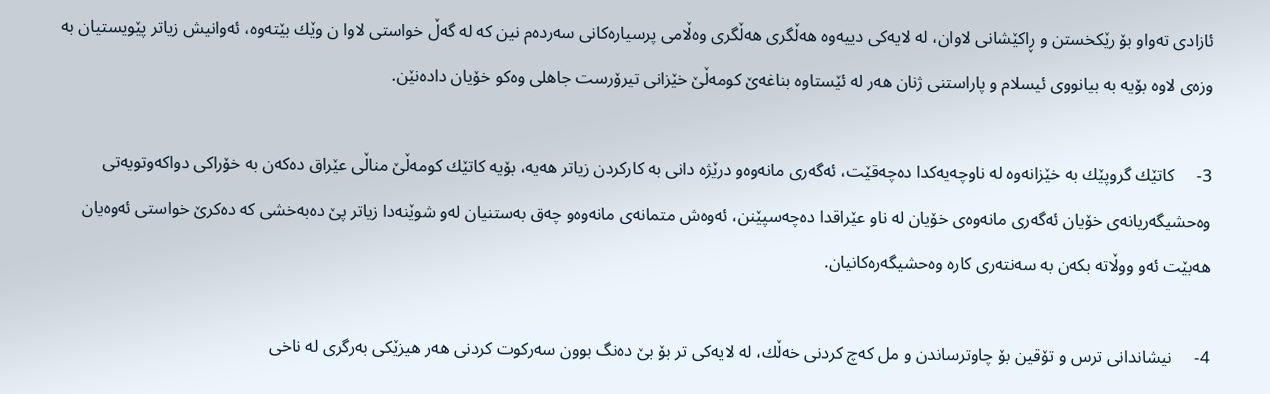ئازادی ته‌واو بۆ رێكخستن و ڕاكێشانی لاوان، له لایه‌كی دییه‌وه هه‌ڵگری هه‌ڵگری وه‌ڵامی پرسیاره‌كانی سه‌رده‌م نین كه له گه‌ڵ خواستی لاوا ن وێك بێته‌وه، ئه‌وانیش زیاتر پێویستیان به وزه‌ی لاوه بۆیه به بیانووی ئیسلام و پاراستنی ژنان هه‌ر له ئێستاوه بناغه‌ێ كومه‌ڵێ خێزانی تیرۆرست جاهلی وه‌كو خۆیان داده‌نێن.

3-     كاتێك گروپێك به خێزانه‌وه له ناوچه‌یه‌کدا ده‌چه‌‌‌قێت، ئه‌گه‌‌‌ری مانه‌وه‌و درێژه دانی به كاركردن زیاتر هه‌یه، بۆیه كاتێك كومه‌ڵێ مناڵی عێراق د‌‌ه‌که‌‌ن به خۆراكی دواكه‌وتویه‌تی وه‌حشیگه‌ریانه‌ی خۆیان ئه‌گه‌ری مانه‌وه‌ی خۆیان له ناو عێراقدا ده‌چه‌‌‌سپێنن، ئه‌وه‌ش متمانه‌ی مانه‌وه‌و چه‌ق به‌‌ستنیان له‌و شوێنه‌دا زیاتر پێ ده‌به‌‌خشی كه ده‌كرێ خواستی ئه‌وه‌یان هه‌بێت ئه‌و ووڵاته بكه‌ن به سه‌نته‌ری كاره وه‌حشیگه‌ره‌كانیان.

4-     نیشاندانی ترس و تۆقین بۆ چاوترساندن و مل كه‌چ كردنی خه‌ڵك، له لایه‌کی تر بۆ بێ ده‌نگ بوون سه‌ركوت كردنی هه‌ر هیزێكی به‌رگری له ناخی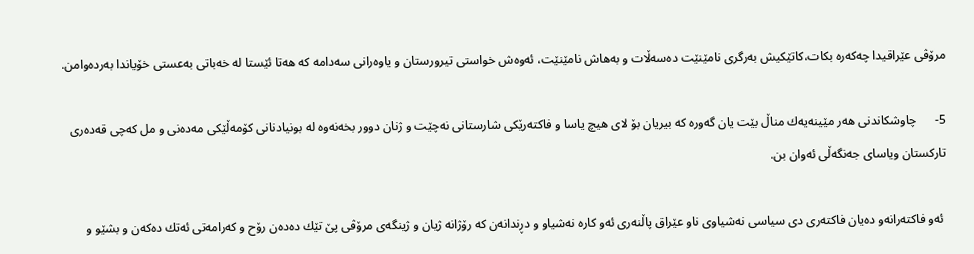مرۆڤی عێراقیدا چه‌كه‌ره بكات،كاتێكیش به‌رگری نامێنێت ده‌سه‌ڵات و به‌هاش نامێنێت، ئه‌وه‌ش خواستی تیرورستان و یاوه‌رانی سه‌دامه كه هه‌تا ئێستا له خه‌باتی به‌عستی خۆیاندا به‌رده‌وامن.

5-      چاوشكاندنی هه‌ر مێینه‌یه‌ك مناڵ بێت یان گه‌وره كه بیریان بۆ لای هیچ یاسا و فاكته‌رێكی شارستانی نه‌چێت و ژنان دوور بخه‌نه‌وه له بونیادنانی كۆمه‌ڵێكی مه‌ده‌نی و مل كه‌چی قه‌ده‌ری تاركستان ویاسای جه‌نگه‌ڵی ئه‌وان بن.

 ئه‌و فاكته‌رانه‌و ده‌یان فاكته‌ری دی سیاسی نه‌شیاوی ناو عێراق پاڵنه‌ری ئه‌و كاره نه‌شیاو و دڕندانه‌ن كه رۆژانه ژیان و ژینگه‌ی مرۆڤی پێ تێك ده‌ده‌ن رۆح و كه‌رامه‌تی ئه‌تك ده‌كه‌ن و بشێو و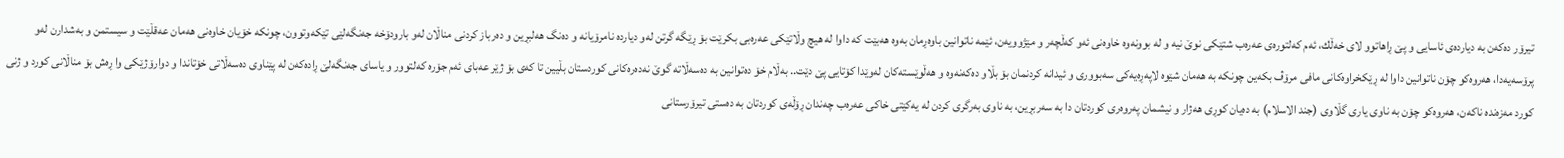تیرۆر ده‌كه‌ن به دیارده‌ی ئاسایی و پێ ڕاهاتوو لای خه‌ڵك، ئه‌م كه‌لتوره‌ی عه‌ره‌ب شتێكی نوێ نیه و له بوونه‌وه خاوه‌نی ئه‌و كه‌ڵچه‌ر و مێژوویه‌ن، ئێمه ناتوانین باوه‌ڕمان به‌وه هه‌بێت كه داوا له هیچ وڵاتێكی عه‌ره‌بی بكرێت بۆ ڕێگه گرتن له‌و دیارده‌ نامرۆیانه‌ و ده‌نگ هه‌لبڕین و ده‌رباز كردنی مناڵان له‌و بارودۆخه جه‌نگه‌لێی تێكه‌وتوون، چونكه خۆیان خاوه‌نی هه‌مان عه‌قڵێت و سیستمن و به‌شدارن له‌و پرۆسه‌یه‌دا، هه‌روه‌كو چۆن ناتوانین داوا له ڕێكخراوه‌كانی مافی مرۆڤ بكه‌ین چونكه به هه‌مان شێوه لاپه‌ڕه‌یه‌كی سه‌بووری و ئیدانه كردنمان بۆ بڵاو ده‌كه‌نه‌وه‌ و هه‌ڵوێسته‌كان له‌وێدا كۆتایی پێ دێت.. به‌ڵام خۆ ده‌توانین به ده‌سه‌ڵاته گوێ نه‌ده‌ره‌كانی كوردستان بڵیین تا كه‌ی بۆ ژێر عه‌بای ئه‌م جۆره كه‌لتوور و یاسای جه‌نگه‌لێ ڕاده‌كه‌ن له پێناوی ده‌سه‌ڵاتی خۆتاندا و دوارۆژێكی وا ڕه‌ش بۆ مناڵانی كورد و ژنی كورد مه‌زه‌نده‌ ناكه‌ن، هه‌روه‌كو چۆن به ناوی یاری گڵاوی (جند الاسلام) به ده‌یان كوڕی هه‌ژار و نیشمان په‌روه‌ری كوردتان دا به سه‌ربڕین، به ناوی به‌رگری كردن له یه‌كێتی خاكی عه‌ره‌ب چه‌ندان ڕۆڵه‌ی كوردتان به ده‌ستی تیرۆرستانی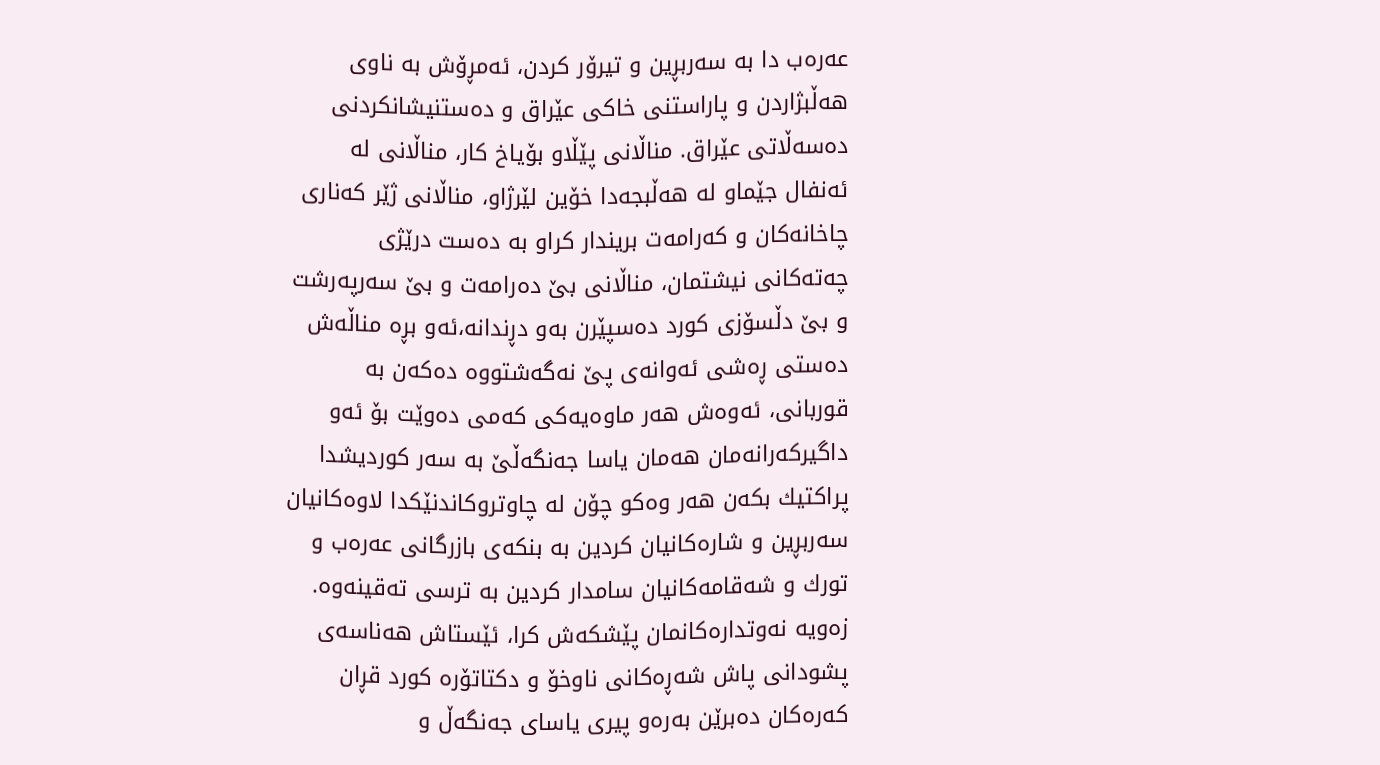عه‌ره‌ب دا به سه‌ربڕین و تیرۆر كردن، ئه‌مڕۆش به ناوی هه‌ڵبژاردن و پاراستنی خاكی عێراق و ده‌ستنیشانكردنی ده‌سه‌ڵاتی عێراق. مناڵانی پێڵاو بۆیاخ كار، مناڵانی له ئه‌نفال جێماو له هه‌ڵبجه‌دا خۆین لێرژاو، مناڵانی ژێر كه‌ناری چاخانه‌كان و كه‌رامه‌ت بریندار كراو به ده‌ست درێژی چه‌ته‌كانی نیشتمان، مناڵانی بێ ده‌رامه‌ت و بێ سه‌رپه‌رشت و بێ دڵسۆزی كورد ده‌سپێرن به‌و دڕندانه،ئه‌و بڕه مناڵه‌ش ده‌ستی ڕه‌شی ئه‌وانه‌ی پێ نه‌گه‌شتووه ده‌كه‌ن به قوربانی، ئه‌وه‌ش هه‌ر ماوه‌یه‌كی كه‌می ده‌وێت بۆ ئه‌و داگیركه‌رانه‌مان هه‌مان یاسا جه‌نگه‌ڵێ به سه‌ر كوردیشدا پراكتیك بكه‌ن هه‌ر وه‌كو چۆن له چاوتروكاندنێكدا لاوه‌كانیان سه‌ربڕین و شاره‌كانیان كردین به بنكه‌ی بازرگانی عه‌ره‌ب و تورك و شه‌قامه‌كانیان سامدار كردین به ترسی ته‌قینه‌وه. زه‌ویه نه‌وتداره‌كانمان پێشكه‌ش كرا، ئێستاش هه‌ناسه‌ی پشودانی پاش شه‌ڕه‌كانی ناوخۆ و دكتاتۆره كورد قڕان كه‌ره‌كان ده‌برێن به‌ره‌و پیری یاسای جه‌نگه‌ڵ و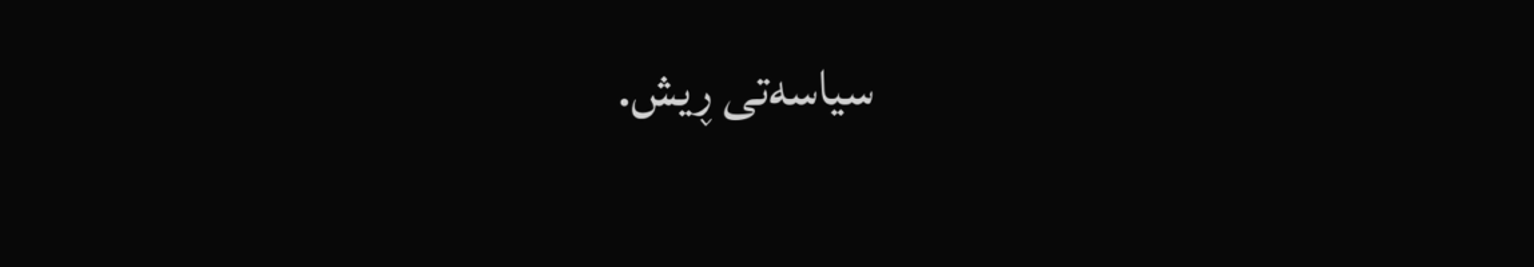سیاسه‌تی ڕیش.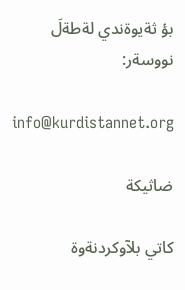بؤ ثةيوةندي لةطةلَ نووسةر:

info@kurdistannet.org

ضاثيكة

كاتي بلآوكردنةوة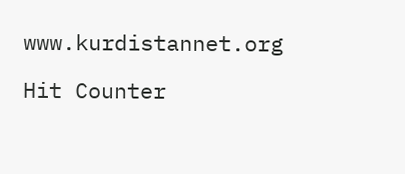www.kurdistannet.org

Hit Counter